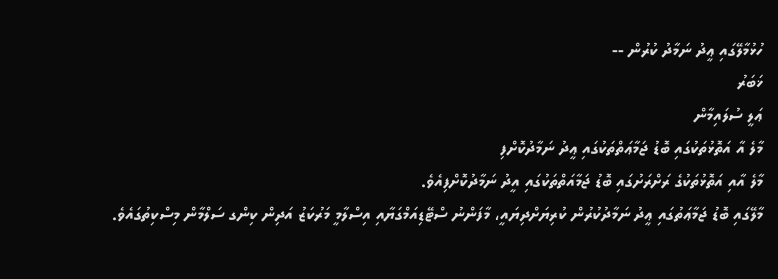ހުޅުމާލޭގައި ޢީދު ނަމާދު ކުރުން --
ޚަބަރު
ޢަލީ ސުލައިމާން
މާލެ އާ އަތޮޅުތަކުގައި ބޮޑު ޖަމާޢަތްތަކުގައި ޢީދު ނަމާދުކޮށްފި
މާލެ އާއި އަތޮޅުތަކުގެ ރަށްރަށުގައި ބޮޑު ޖަމާއަތްތަކުގައި އީދު ނަމާދުކޮށްފިއެވެ.
މާލޭގައި ބޮޑު ޖަމާޢަތުގައި ޢީދު ނަމާދުކުރުން ކުރިޔަށްދިޔައީ، މާފަންނު ސްޓޭޑިއަމްގަޔާއި އިސްލާމީ މަރުކަޒު އަދިން ކިންގ ސަލްމާން މިސްކިތުގައެވެ.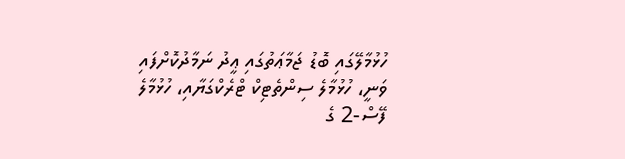ހުޅުމާލޭގައި ބޮޑު ޖަމާޢަތުގައި ޢީދު ނަމާދުކޮށްފައި ވަނީ، ހުޅުމާލެ ސިންތެޓިކް ޓްރެކްގަޔާއި، ހުޅުމާލެ ފޭސް-2 ގެ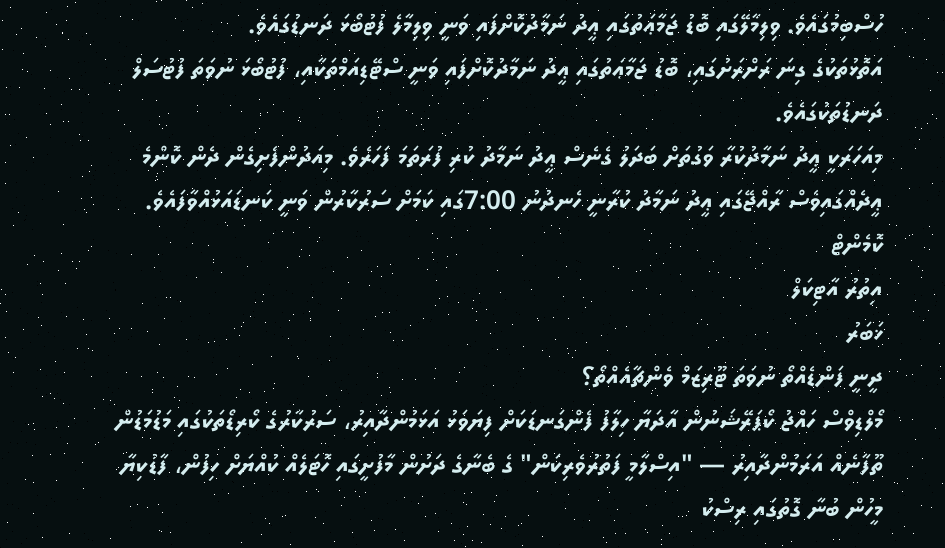ހުސްބިމުގައެވެ. ވިލިމާލޭގައި ބޮޑު ޖަމާޢަތުގައި ޢީދު ނަމާދުކޮށްފައި ވަނީ ވިލިމާލެ ފުޓުބޯޅަ ދަނޑުގައެވެ.
އަތޮޅުތަކުގެ ގިނަ ރަށްރަށުގައި، ބޮޑު ޖަމާޢަތުގައި ޢީދު ނަމާދުކޮށްފައި ވަނީ ސްޓޭޑިއަމްތަކާއި، ފުޓުބޯޅަ ނުވަތަ ފުޓުސަލް ދަނޑުތަކުގައެވެ.
މިއަހަރަކީ ޢީދު ނަމާދުކުރާ ވަގުތަށް ބަދަލު ގެނެސް ޢީދު ނަމާދު ކުރި ފުރަތަމަ ފަހަރެވެ. މިއަދުންފެށިގެން ދެން ކޮންމެ ޢީދެއްގައިވެސް ރާއްޖޭގައި ޢީދު ނަމާދު ކުރާނީ ހެނދުނު 7:00ގައި ކަމަށް ސަރުކާރުން ވަނީ ކަނޑައަޅުއްވާފައެވެ.
ކޮމެންޓް
އިތުރު އާޓިކަލް
ޚަބަރު
ދީނީ ފަންޑެއްތޯ ނުވަތަ ޓޫރިޒަމް ވެންޗާއެއްތޯ؟
މޯލްޑިވްސް ހައްޖު ކޯޕަރޭޝަނުން އާދަޔާ ހިލާފު ފެންގަނޑަކަށް ފިޔަވަޅު އަޅަމުންދާއިރު، ސަރުކާރުގެ ކޯރިޑޯތަކުގައި މަޑުމަޑުން ތޫފާނެއް އަރަމުންދާއިރު — "އިސްލާމީ ފަތުރުވެރިކަން" ގެ ބެނާގެ ދަށުން މާފުށީގައި ހޮޓަލެއް ކުއްޔަށް ހިފުން، ފާޑުކިޔާ މީހުން ބުނާ ގޮތުގައި ރިސްކު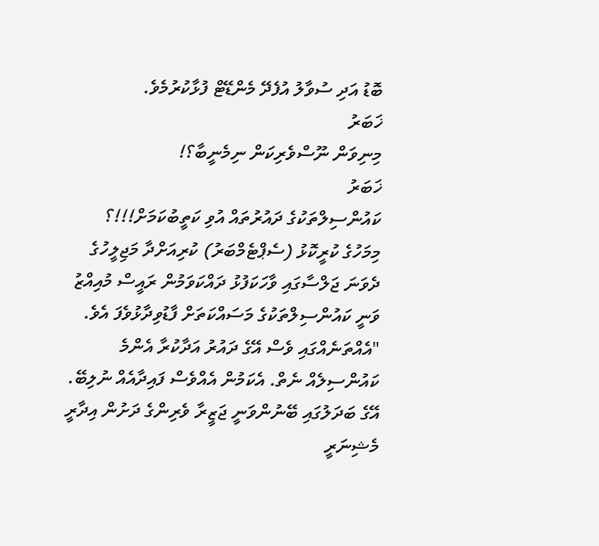ބޮޑު އަދި ސުވާލު އުފެދޭ މެންޑޭޓް ފުޅާކުރުމެވެ.
ޚަބަރު
މިނިވަން ނޫސްވެރިކަން ނިމެނީބާ؟!
ޚަބަރު
ކައުންސިލްތަކުގެ ދައުރުތައް އުވި ކަތީބުކަމަށް!!!؟
މިމަހުގެ ކުރީކޮޅު (ސެޕްޓެމްބަރު) ކުރިއަށްދާ މަޖިލީހުގެ ދެވަނަ ޖަލްސާގައި ވާހަކަފުޅު ދައްކަވަމުން ރައީސް މުއިއްޒު ވަނީ ކައުންސިލްތަކުގެ މަސައްކަތަށް ފާޑުވިދާޅުވެފަ އެވެ. "އެއްތަނެއްގައި ވެސް އޭގެ ދައުރު އަދާކުރާ އެންމެ ކައުންސިލެއް ނެތް. އެކަމުން އެއްވެސް ފައިދާއެއް ނުލިބޭ. އޭގެ ބަދަލުގައި ބޭނުންވަނީ ޖަޒީރާ ވެރިންގެ ދަށުން އިދާރީ މެޝިނަރީ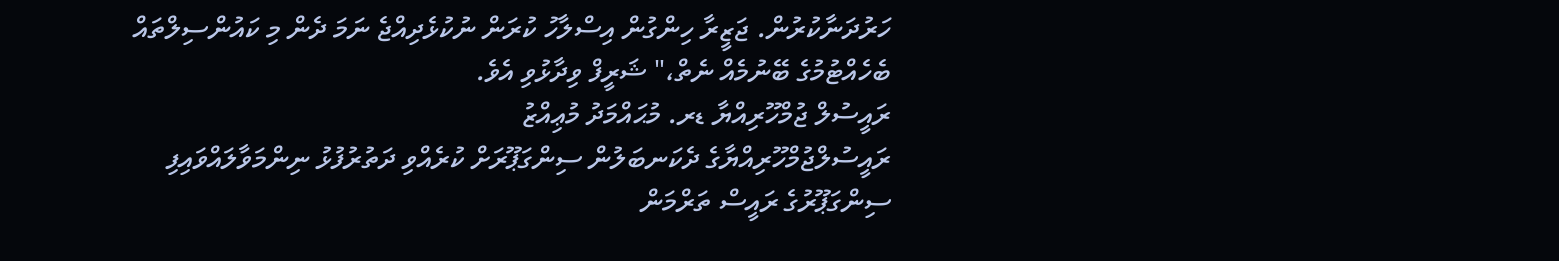ހަރުދަނާކުރުން. ޖަޒީރާ ހިންގުން އިސްލާހު ކުރަން ނުކުޅެދިއްޖެ ނަމަ ދެން މި ކައުންސިލްތައް ބެހެއްޓުމުގެ ބޭނުމެއް ނެތް،" ޝަރީފް ވިދާޅުވި އެވެ.
ރައީސުލް ޖުމްހޫރިއްޔާ ޑރ. މުޙައްމަދު މުޢިއްޒު
ރައީސުލްޖުމްހޫރިއްޔާގެ ދެކަނބަލުން ސިންގަޕޫރަށް ކުރެއްވި ދަތުރުފުޅު ނިންމަވާލައްވައިފި
ސިންގަޕޫރުގެ ރައީސް ތަރްމަން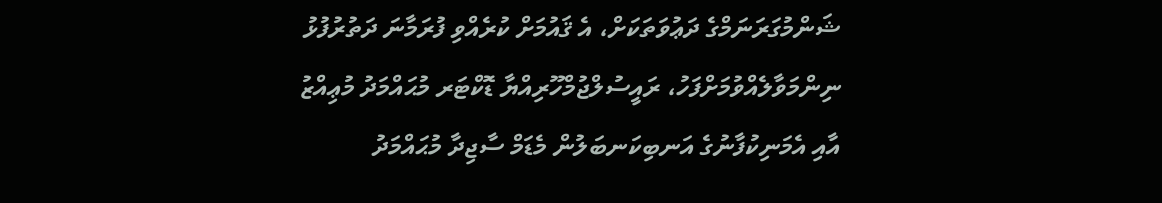ޝަންމުގަރަނަމްގެ ދަޢުވަތަކަށް، އެ ޤައުމަށް ކުރެއްވި ފުރަމާނަ ދަތުރުފުޅު ނިންމަވާލެއްވުމަށްފަހު، ރައީސުލްޖުމްހޫރިއްޔާ ޑޮކްޓަރ މުޙައްމަދު މުޢިއްޒު އާއި އެމަނިކުފާނުގެ އަނބިކަނބަލުން މެޑަމް ސާޖިދާ މުޙައްމަދު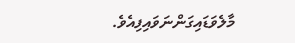މާލެވަޑައިގަންނަވައިފިއެވެ.